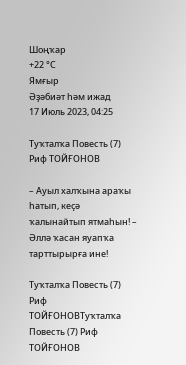Шоңҡар
+22 °С
Ямғыр
Әҙәбиәт һәм ижад
17 Июль 2023, 04:25

Туҡталҡа Повесть (7) Риф ТОЙҒОНОВ

– Ауыл халҡына араҡы һатып, кеҫә ҡалынайтып ятмаһын! – Әллә ҡасан яуапҡа тарттырырға ине!

Туҡталҡа Повесть (7) Риф ТОЙҒОНОВТуҡталҡа Повесть (7) Риф ТОЙҒОНОВ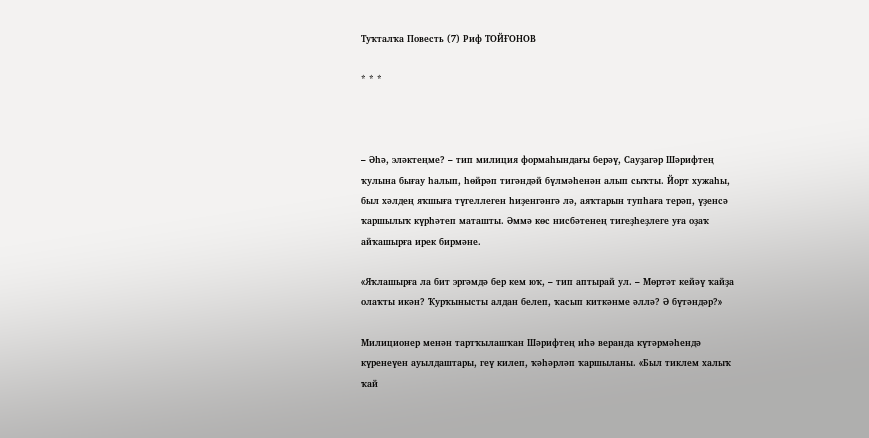Туҡталҡа Повесть (7) Риф ТОЙҒОНОВ

* * *



– Әһә, эләктеңме? – тип милиция формаһындағы берәү, Сауҙагәр Шәрифтең ҡулына бығау һалып, һөйрәп тигәндәй бүлмәһенән алып сыҡты. Йорт хужаһы, был хәлдең яҡшыға түгеллеген һиҙенгәнгә лә, аяҡтарын тупһаға терәп, үҙенсә ҡаршылыҡ күрһәтеп маташты. Әммә көс нисбәтенең тигеҙһеҙлеге уға оҙаҡ айҡашырға ирек бирмәне.

«Яҡлашырға ла бит эргәмдә бер кем юҡ, – тип аптырай ул. – Мөртәт кейәү ҡайҙа олаҡты икән? Ҡурҡынысты алдан белеп, ҡасып киткәнме әллә? Ә бүтәндәр?»

Милиционер менән тартҡылашҡан Шәрифтең иһә веранда күтәрмәһендә күренеүен ауылдаштары, геү килеп, ҡәһәрләп ҡаршыланы. «Был тиклем халыҡ ҡай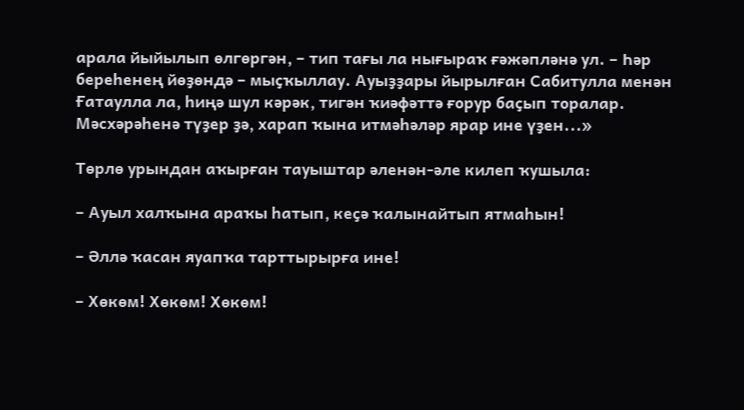арала йыйылып өлгөргән, – тип тағы ла нығыраҡ ғәжәпләнә ул. – Һәр береһенең йөҙөндә – мыҫҡыллау. Ауыҙҙары йырылған Сабитулла менән Ғатаулла ла, һиңә шул кәрәк, тигән ҡиәфәттә ғорур баҫып торалар. Мәсхәрәһенә түҙер ҙә, харап ҡына итмәһәләр ярар ине үҙен...»

Төрлө урындан аҡырған тауыштар әленән-әле килеп ҡушыла:

– Ауыл халҡына араҡы һатып, кеҫә ҡалынайтып ятмаһын!

– Әллә ҡасан яуапҡа тарттырырға ине!

– Хөкөм! Хөкөм! Хөкөм!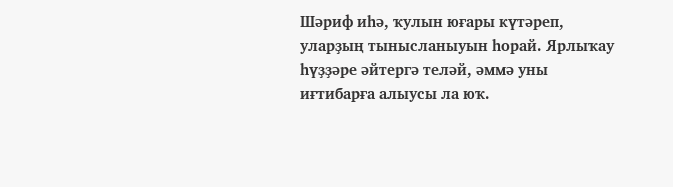Шәриф иһә, ҡулын юғары күтәреп, уларҙың тынысланыуын һорай. Ярлыҡау һүҙҙәре әйтергә теләй, әммә уны иғтибарға алыусы ла юҡ.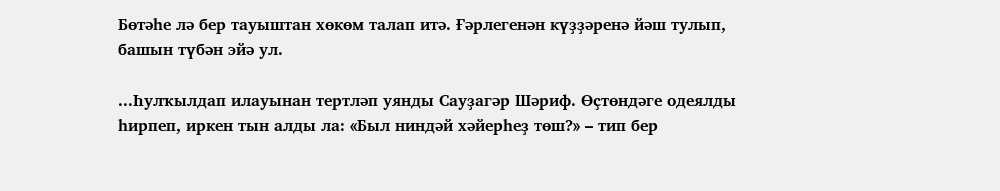Бөтәһе лә бер тауыштан хөкөм талап итә. Ғәрлегенән күҙҙәренә йәш тулып, башын түбән эйә ул.

...Һулҡылдап илауынан тертләп уянды Сауҙагәр Шәриф. Өҫтөндәге одеялды һирпеп, иркен тын алды ла: «Был ниндәй хәйерһеҙ төш?» – тип бер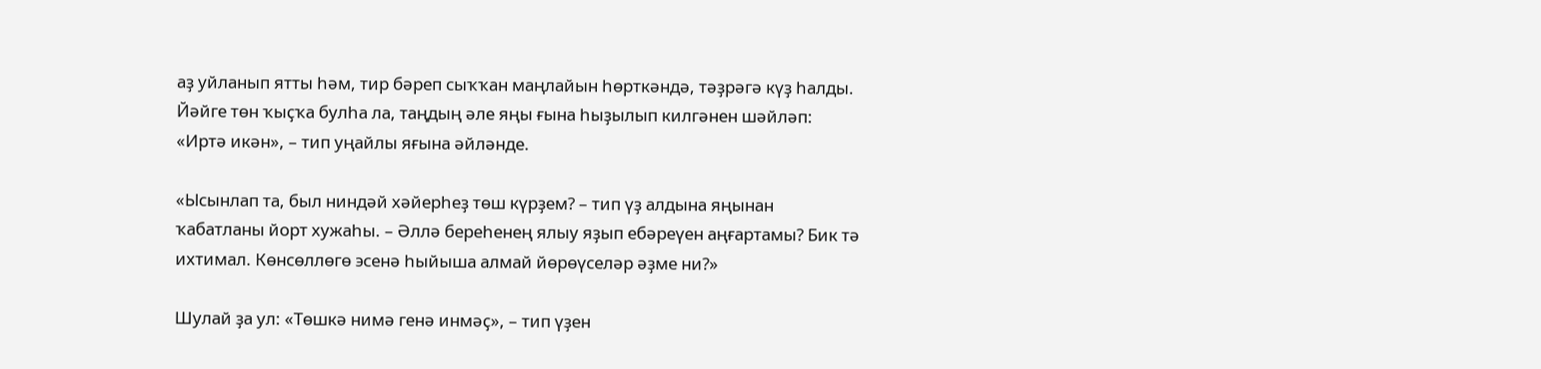аҙ уйланып ятты һәм, тир бәреп сыҡҡан маңлайын һөрткәндә, тәҙрәгә күҙ һалды. Йәйге төн ҡыҫҡа булһа ла, таңдың әле яңы ғына һыҙылып килгәнен шәйләп: «Иртә икән», – тип уңайлы яғына әйләнде.

«Ысынлап та, был ниндәй хәйерһеҙ төш күрҙем? – тип үҙ алдына яңынан ҡабатланы йорт хужаһы. – Әллә береһенең ялыу яҙып ебәреүен аңғартамы? Бик тә ихтимал. Көнсөллөгө эсенә һыйыша алмай йөрөүселәр әҙме ни?»

Шулай ҙа ул: «Төшкә нимә генә инмәҫ», – тип үҙен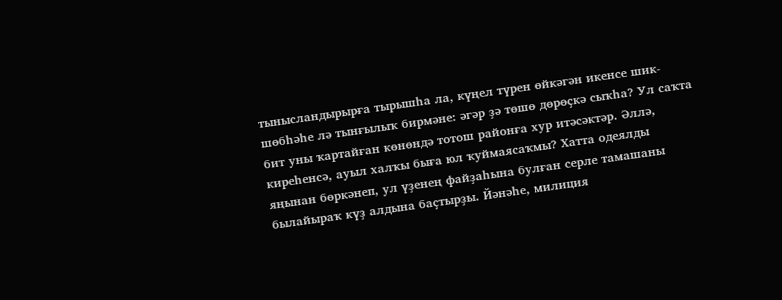тынысландырырға тырышһа ла, күңел түрен өйкәгән икенсе шик-шөбһәһе лә тынғылыҡ бирмәне: әгәр ҙә төшө дөрөҫкә сыҡһа? Ул саҡта бит уны ҡартайған көнөндә тотош районға хур итәсәктәр. Әллә, киреһенсә, ауыл халҡы быға юл ҡуймаясаҡмы? Хатта одеялды яңынан бөркәнеп, ул үҙенең файҙаһына булған серле тамашаны былайыраҡ күҙ алдына баҫтырҙы. Йәнәһе, милиция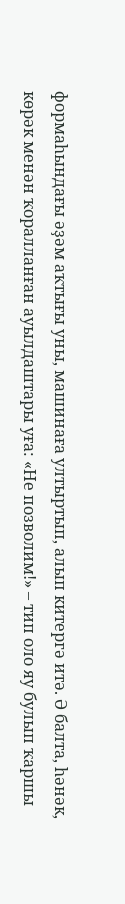формаһындағы әҙәм аҡтығы уны, машинаға ултыртып, алып китергә итә. Ә балта, һәнәк, көрәк менән ҡоралланған ауылдаштары уға: «Не позволим!» – тип оло яу булып ҡаршы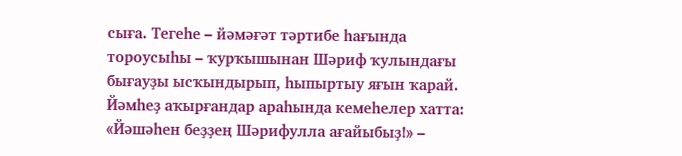сыға. Тегеһе – йәмәғәт тәртибе һағында тороусыһы – ҡурҡышынан Шәриф ҡулындағы бығауҙы ысҡындырып, һыпыртыу яғын ҡарай. Йәмһеҙ аҡырғандар араһында кемеһелер хатта: «Йәшәһен беҙҙең Шәрифулла ағайыбыҙ!» –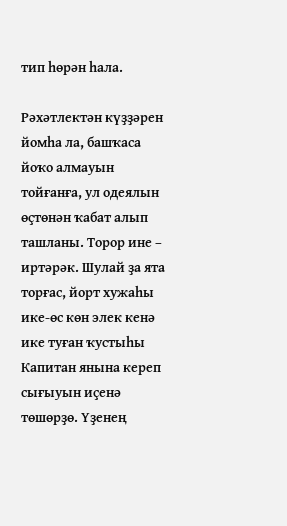тип һөрән һала.

Рәхәтлектән күҙҙәрен йомһа ла, башҡаса йоҡо алмауын тойғанға, ул одеялын өҫтөнән ҡабат алып ташланы. Торор ине – иртәрәк. Шулай ҙа ята торғас, йорт хужаһы ике-өс көн элек кенә ике туған ҡустыһы Капитан янына кереп сығыуын иҫенә төшөрҙө. Үҙенең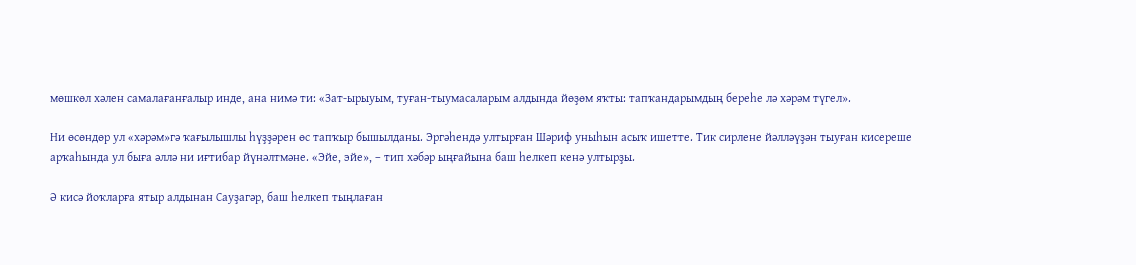мөшкөл хәлен самалағанғалыр инде, ана нимә ти: «Зат-ырыуым, туған-тыумасаларым алдында йөҙөм яҡты: тапҡандарымдың береһе лә хәрәм түгел».

Ни өсөндөр ул «хәрәм»гә ҡағылышлы һүҙҙәрен өс тапҡыр бышылданы. Эргәһендә ултырған Шәриф уныһын асыҡ ишетте. Тик сирлене йәлләүҙән тыуған кисереше арҡаһында ул быға әллә ни иғтибар йүнәлтмәне. «Эйе, эйе», – тип хәбәр ыңғайына баш һелкеп кенә ултырҙы.

Ә кисә йоҡларға ятыр алдынан Сауҙагәр, баш һелкеп тыңлаған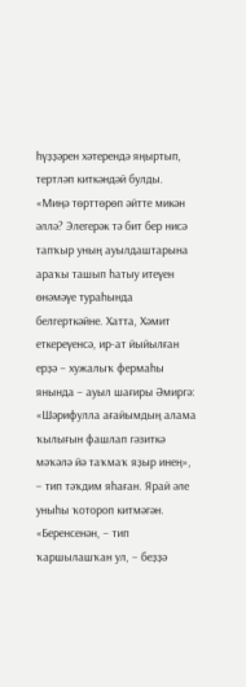һүҙҙәрен хәтерендә яңыртып, тертләп киткәндәй булды. «Миңә төрттөрөп әйтте микән әллә? Элегерәк тә бит бер нисә тапҡыр уның ауылдаштарына араҡы ташып һатыу итеүен өнәмәүе тураһында белгерткәйне. Хатта, Хәмит еткереүенсә, ир-ат йыйылған ерҙә – хужалыҡ фермаһы янында – ауыл шағиры Әмиргә: «Шәрифулла ағайымдың алама ҡылығын фашлап гәзиткә мәҡәлә йә таҡмаҡ яҙыр инең», – тип тәҡдим яһаған. Ярай әле уныһы ҡотороп китмәгән. «Беренсенән, – тип ҡаршылашҡан ул, – беҙҙә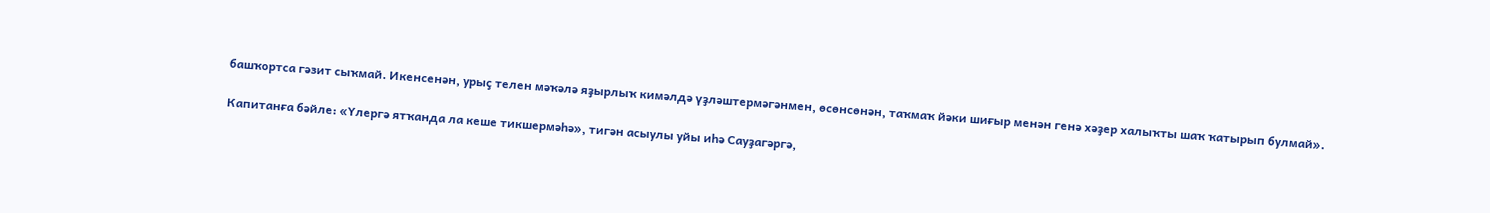башҡортса гәзит сыҡмай. Икенсенән, урыҫ телен мәҡәлә яҙырлыҡ кимәлдә үҙләштермәгәнмен, өсөнсөнән, таҡмаҡ йәки шиғыр менән генә хәҙер халыҡты шаҡ ҡатырып булмай».

Капитанға бәйле: «Үлергә ятҡанда ла кеше тикшермәһә», тигән асыулы уйы иһә Сауҙагәргә,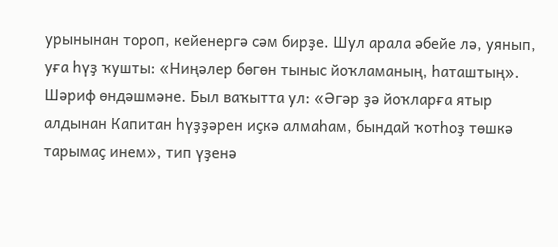урынынан тороп, кейенергә сәм бирҙе. Шул арала әбейе лә, уянып, уға һүҙ ҡушты: «Ниңәлер бөгөн тыныс йоҡламаның, һаташтың». Шәриф өндәшмәне. Был ваҡытта ул: «Әгәр ҙә йоҡларға ятыр алдынан Капитан һүҙҙәрен иҫкә алмаһам, бындай ҡотһоҙ төшкә тарымаҫ инем», тип үҙенә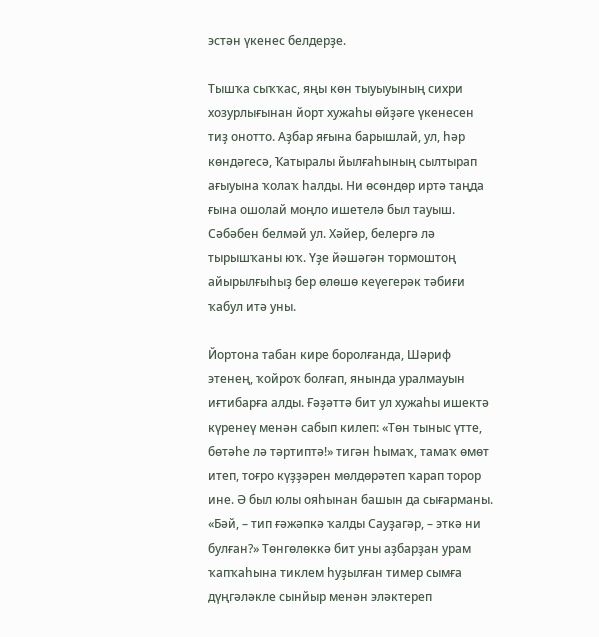эстән үкенес белдерҙе.

Тышҡа сыҡҡас, яңы көн тыуыуының сихри хозурлығынан йорт хужаһы өйҙәге үкенесен тиҙ онотто. Аҙбар яғына барышлай, ул, һәр көндәгесә, Ҡатыралы йылғаһының сылтырап ағыуына ҡолаҡ һалды. Ни өсөндөр иртә таңда ғына ошолай моңло ишетелә был тауыш. Сәбәбен белмәй ул. Хәйер, белергә лә тырышҡаны юҡ. Үҙе йәшәгән тормоштоң айырылғыһыҙ бер өлөшө кеүегерәк тәбиғи ҡабул итә уны.

Йортона табан кире боролғанда, Шәриф этенең, ҡойроҡ болғап, янында уралмауын иғтибарға алды. Ғәҙәттә бит ул хужаһы ишектә күренеү менән сабып килеп: «Төн тыныс үтте, бөтәһе лә тәртиптә!» тигән һымаҡ, тамаҡ өмөт итеп, тоғро күҙҙәрен мөлдөрәтеп ҡарап торор ине. Ә был юлы ояһынан башын да сығарманы. «Бәй, – тип ғәжәпкә ҡалды Сауҙагәр, – эткә ни булған?» Төнгөлөккә бит уны аҙбарҙан урам ҡапҡаһына тиклем һуҙылған тимер сымға дүңгәләкле сынйыр менән эләктереп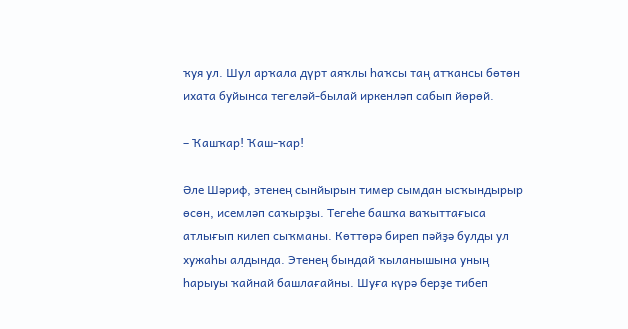ҡуя ул. Шул арҡала дүрт аяҡлы һаҡсы таң атҡансы бөтөн ихата буйынса тегеләй-былай иркенләп сабып йөрөй.

– Ҡашҡар! Ҡаш-ҡар!

Әле Шәриф, этенең сынйырын тимер сымдан ысҡындырыр өсөн, исемләп саҡырҙы. Тегеһе башҡа ваҡыттағыса атлығып килеп сыҡманы. Көттөрә биреп пәйҙә булды ул хужаһы алдында. Этенең бындай ҡыланышына уның һарыуы ҡайнай башлағайны. Шуға күрә берҙе тибеп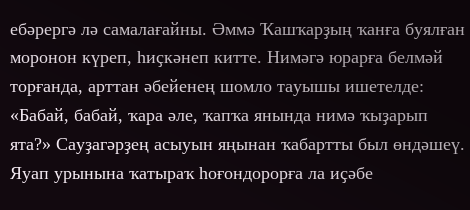ебәрергә лә самалағайны. Әммә Ҡашҡарҙың ҡанға буялған моронон күреп, һиҫкәнеп китте. Нимәгә юрарға белмәй торғанда, арттан әбейенең шомло тауышы ишетелде: «Бабай, бабай, ҡара әле, ҡапҡа янында нимә ҡыҙарып ята?» Сауҙагәрҙең асыуын яңынан ҡабартты был өндәшеү. Яуап урынына ҡатыраҡ һоғондорорға ла иҫәбе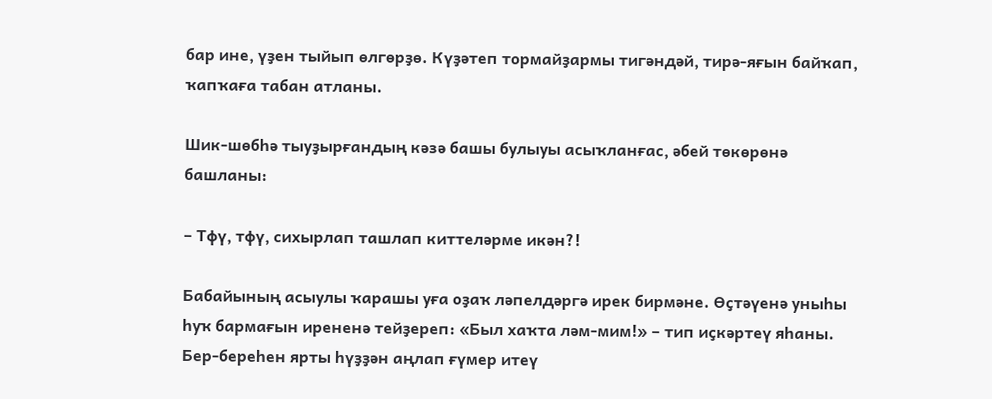бар ине, үҙен тыйып өлгөрҙө. Күҙәтеп тормайҙармы тигәндәй, тирә-яғын байҡап, ҡапҡаға табан атланы.

Шик-шөбһә тыуҙырғандың кәзә башы булыуы асыҡланғас, әбей төкөрөнә башланы:

– Тфү, тфү, сихырлап ташлап киттеләрме икән?!

Бабайының асыулы ҡарашы уға оҙаҡ ләпелдәргә ирек бирмәне. Өҫтәүенә уныһы һуҡ бармағын ирененә тейҙереп: «Был хаҡта ләм-мим!» – тип иҫкәртеү яһаны. Бер-береһен ярты һүҙҙән аңлап ғүмер итеү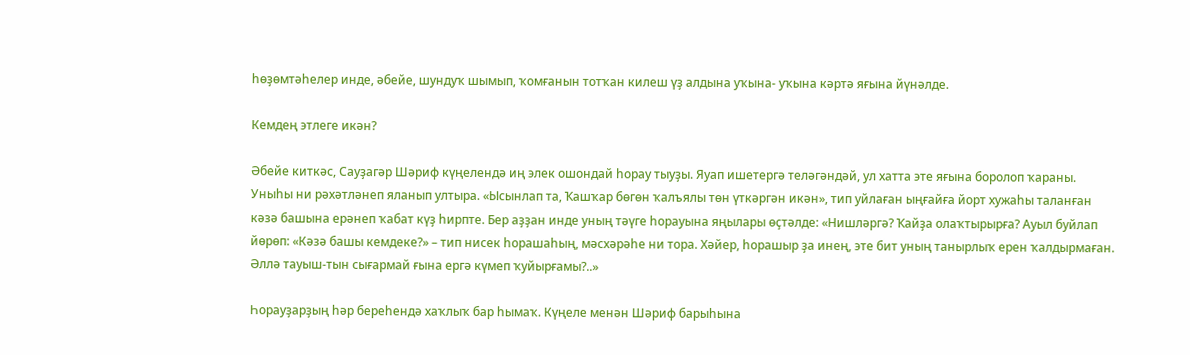һөҙөмтәһелер инде, әбейе, шундуҡ шымып, ҡомғанын тотҡан килеш үҙ алдына уҡына- уҡына кәртә яғына йүнәлде.

Кемдең этлеге икән?

Әбейе киткәс, Сауҙагәр Шәриф күңелендә иң элек ошондай һорау тыуҙы. Яуап ишетергә теләгәндәй, ул хатта эте яғына боролоп ҡараны. Уныһы ни рәхәтләнеп яланып ултыра. «Ысынлап та, Ҡашҡар бөгөн ҡалъялы төн үткәргән икән», тип уйлаған ыңғайға йорт хужаһы таланған кәзә башына ерәнеп ҡабат күҙ һирпте. Бер аҙҙан инде уның тәүге һорауына яңылары өҫтәлде: «Нишләргә? Ҡайҙа олаҡтырырға? Ауыл буйлап йөрөп: «Кәзә башы кемдеке?» – тип нисек һорашаһың, мәсхәрәһе ни тора. Хәйер, һорашыр ҙа инең, эте бит уның танырлыҡ ерен ҡалдырмаған. Әллә тауыш-тын сығармай ғына ергә күмеп ҡуйырғамы?..»

Һорауҙарҙың һәр береһендә хаҡлыҡ бар һымаҡ. Күңеле менән Шәриф барыһына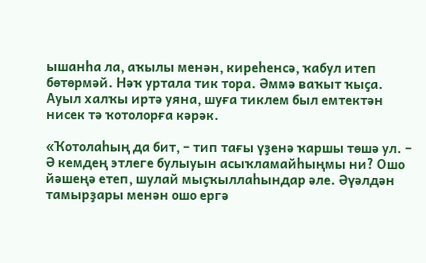ышанһа ла, аҡылы менән, киреһенсә, ҡабул итеп бөтөрмәй. Нәҡ уртала тик тора. Әммә ваҡыт ҡыҫа. Ауыл халҡы иртә уяна, шуға тиклем был емтектән нисек тә ҡотолорға кәрәк.

«Ҡотолаһың да бит, – тип тағы үҙенә ҡаршы төшә ул. – Ә кемдең этлеге булыуын асыҡламайһыңмы ни? Ошо йәшеңә етеп, шулай мыҫҡыллаһындар әле. Әүәлдән тамырҙары менән ошо ергә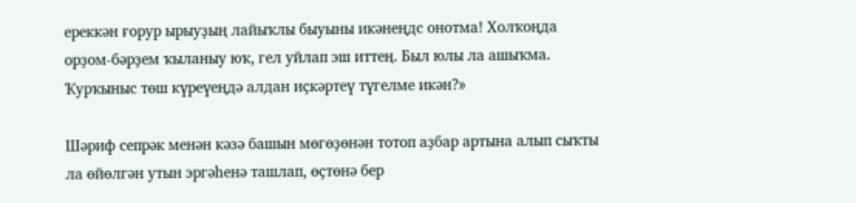ереккән ғорур ырыуҙың лайыҡлы быуыны икәнеңдс онотма! Холҡоңда орҙом-бәрҙем ҡыланыу юҡ, гел уйлап эш иттең. Был юлы ла ашыҡма. Ҡурҡыныс төш күреүеңдә алдан иҫкәртеү түгелме икән?»

Шәриф сепрәк менән кәзә башын мөгөҙөнән тотоп аҙбар артына алып сыҡты ла өйөлгән утын эргәһенә ташлап, өҫтөнә бер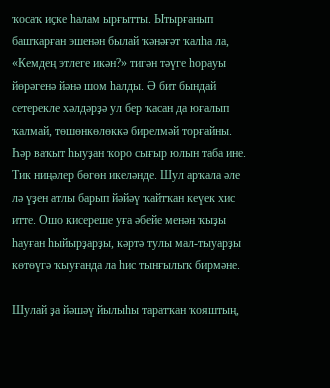ҡосаҡ иҫке һалам ырғытты. Ытырғанып башҡарған эшенән былай ҡәнәғәт ҡалһа ла, «Кемдең этлеге икән?» тигән тәүге һорауы йөрәгенә йәнә шом һалды. Ә бит бындай сетерекле хәлдәрҙә ул бер ҡасан да юғалып ҡалмай, төшөнкөлөккә бирелмәй торғайны. Һәр ваҡыт һыуҙан ҡоро сығыр юлын таба ине. Тик ниңәлер бөгөн икеләнде. Шул арҡала әле лә үҙен атлы барып йәйәү ҡайтҡан кеүек хис итте. Ошо кисереше уға әбейе менән ҡыҙы һауған һыйырҙарҙы, кәртә тулы мал-тыуарҙы көтөүгә ҡыуғанда ла һис тынғылыҡ бирмәне.

Шулай ҙа йәшәү йылыһы таратҡан ҡояштың,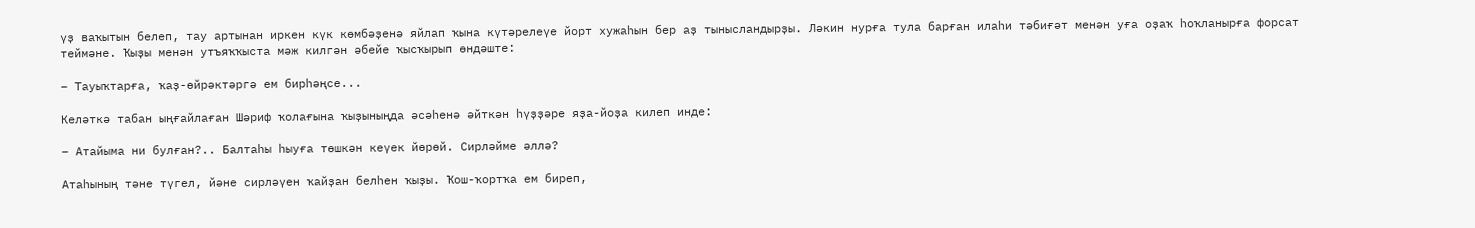үҙ ваҡытын белеп, тау артынан иркен күк көмбәҙенә яйлап ҡына күтәрелеүе йорт хужаһын бер аҙ тынысландырҙы. Ләкин нурға тула барған илаһи тәбиғәт менән уға оҙаҡ һоҡланырға форсат теймәне. Ҡыҙы менән утъяҡҡыста мәж килгән әбейе ҡысҡырып өндәште:

– Тауыҡтарға, ҡаҙ-өйрәктәргә ем бирһәңсе...

Келәткә табан ыңғайлаған Шәриф ҡолағына ҡыҙыныңда әсәһенә әйткән һүҙҙәре яҙа-йоҙа килеп инде:

– Атайыма ни булған?.. Балтаһы һыуға төшкән кеүек йөрөй. Сирләйме әллә?

Атаһының тәне түгел, йәне сирләүен ҡайҙан белһен ҡыҙы. Ҡош-ҡортҡа ем биреп,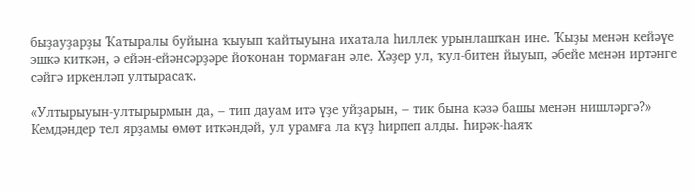быҙауҙарҙы Ҡатыралы буйына ҡыуып ҡайтыуына ихатала һиллек урынлашҡан ине. Ҡыҙы менән кейәүе эшкә киткән, ә ейән-ейәнсәрҙәре йоҡонан тормаған әле. Хәҙер ул, ҡул-битен йыуып, әбейе менән иртәнге сәйгә иркенләп ултырасаҡ.

«Ултырыуын-ултырырмын да, – тип дауам итә үҙе уйҙарын, – тик бына кәзә башы менән нишләргә?» Кемдәндер тел ярҙамы өмөт иткәндәй, ул урамға ла күҙ һирпеп алды. Һирәк-һаяҡ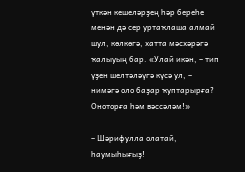үткән кешеләрҙең һәр береһе менән дә сер уртаҡлаша алмай шул, көлкөгә, хатта мәсхәрәгә ҡалыуың бар. «Улай икән, – тип үҙен шелтәләүгә күсә ул, – нимәгә оло баҙар ҡуптарырға? Оноторға һәм вәссәләм!»

– Шәрифулла олатай, һаумыһығыҙ!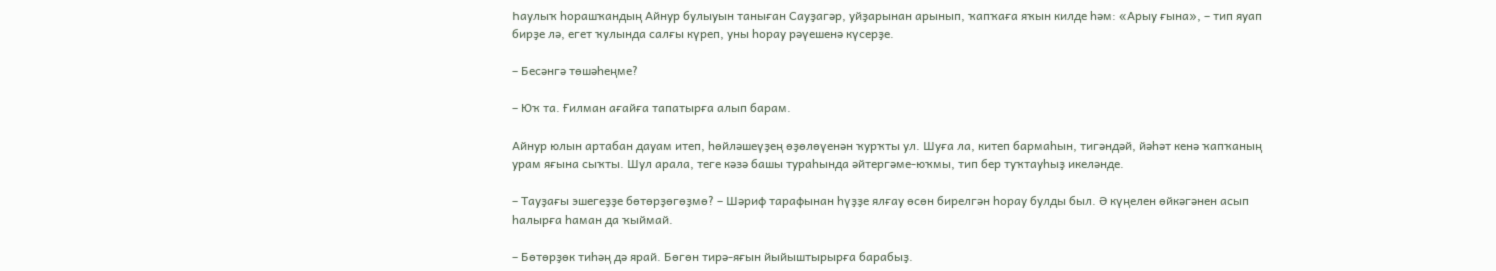Һаулыҡ һорашҡандың Айнур булыуын таныған Сауҙагәр, уйҙарынан арынып, ҡапҡаға яҡын килде һәм: «Арыу ғына», – тип яуап бирҙе лә, егет ҡулында салғы күреп, уны һорау рәүешенә күсерҙе.

– Бесәнгә төшәһеңме?

– Юҡ та. Ғилман ағайға тапатырға алып барам.

Айнур юлын артабан дауам итеп, һөйләшеүҙең өҙөлөүенән ҡурҡты ул. Шуға ла, китеп бармаһын, тигәндәй, йәһәт кенә ҡапҡаның урам яғына сыҡты. Шул арала, теге кәзә башы тураһында әйтергәме-юҡмы, тип бер туҡтауһыҙ икеләнде.

– Тауҙағы эшегеҙҙе бөтөрҙөгөҙмө? – Шәриф тарафынан һүҙҙе ялғау өсөн бирелгән һорау булды был. Ә күңелен өйкәгәнен асып һалырға һаман да ҡыймай.

– Бөтөрҙөк тиһәң дә ярай. Бөгөн тирә-яғын йыйыштырырға барабыҙ.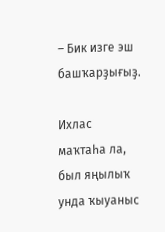– Бик изге эш башҡарҙығыҙ.

Ихлас маҡтаһа ла, был яңылыҡ унда ҡыуаныс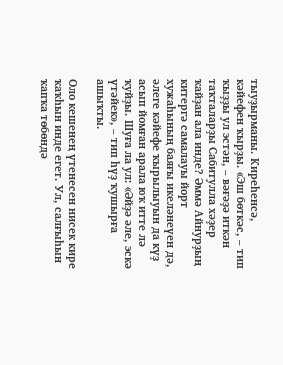тыуҙырманы. Киреһенсә, кәйефен ҡырҙы. «Эш бөткәс, – тип ҡыҙҙы ул эстән, – вәғәҙә иткән таҡталарҙы Сабитулла хәҙер ҡайҙан ала инде? Әммә Айнурҙың китергә самалауы йорт хужаһының баяғы икеләнеүен дә, әлеге кәйефе ҡырылыуын да күҙ асып йомған арала юҡ итте лә ҡуйҙы. Шуға ла ул: «Әйҙә әле, эскә үтәйек», – тип һүҙ ҡушырға ашыҡты.

Оло кешенең үтенесен нисек кире ҡаҡһын инде егет. Ул, салғыһын ҡапҡа төбөндә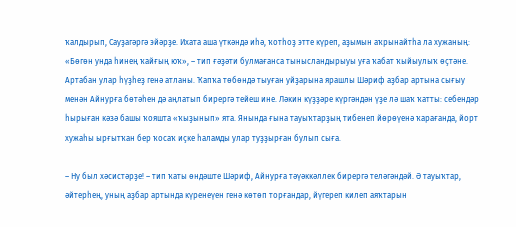ҡалдырып, Сауҙагәргә эйәрҙе. Ихата аша үткәндә иһә, ҡотһоҙ этте күреп, аҙымын аҡрынайтһа ла хужаның: «Бөгөн унда һинең ҡайғың юҡ», – тип ғәҙәти булмағанса тынысландырыуы уға ҡабат ҡыйыулыҡ өҫтәне. Артабан улар һүҙһеҙ генә атланы. Ҡапҡа төбөндә тыуған уйҙарына ярашлы Шәриф аҙбар артына сығыу менән Айнурға бөтәһен дә аңлатып бирергә тейеш ине. Ләкин күҙҙәре күргәндән үҙе лә шаҡ ҡатты: себендәр һырыған кәзә башы ҡояшта «ҡыҙынып» ята. Янында ғына тауыҡтарҙың тибенеп йөрөүенә ҡарағанда, йорт хужаһы ырғытҡан бер ҡосаҡ иҫке һаламды улар туҙҙырған булып сыға.

– Ну был хәсистәрҙе! – тип ҡаты өндәште Шәриф, Айнурға тәүәккәллек бирергә теләгәндәй. Ә тауыҡтар, әйтерһең, уның аҙбар артында күренеүен генә көтөп торғандар, йүгереп килеп аяҡтарын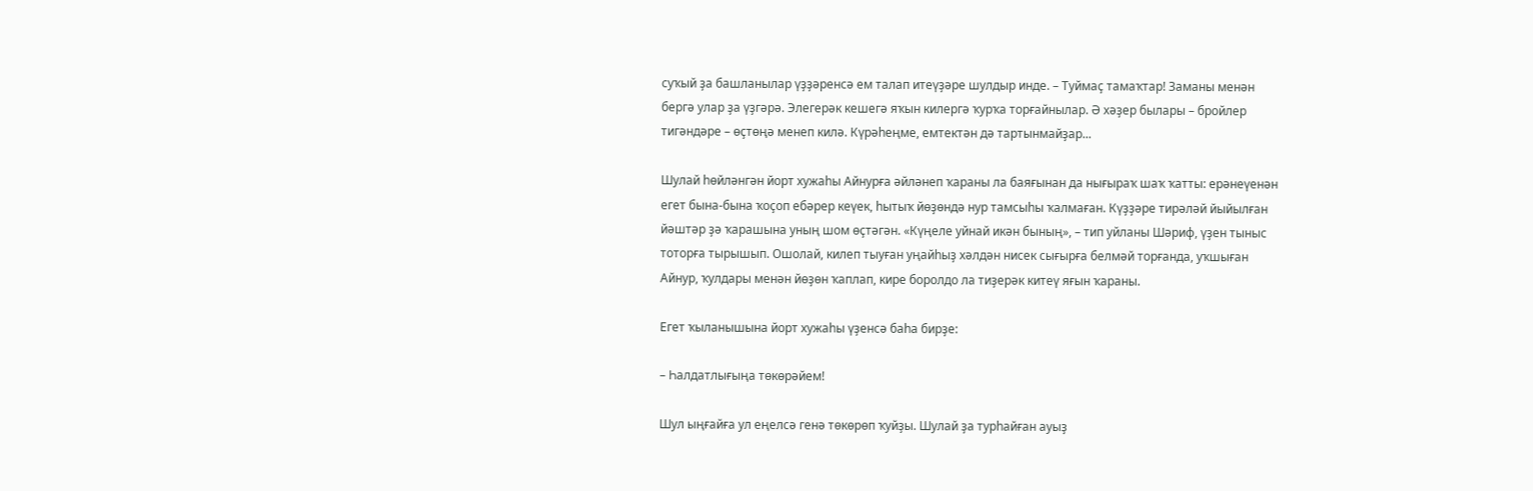суҡый ҙа башланылар үҙҙәренсә ем талап итеүҙәре шулдыр инде. – Туймаҫ тамаҡтар! Заманы менән бергә улар ҙа үҙгәрә. Элегерәк кешегә яҡын килергә ҡурҡа торғайнылар. Ә хәҙер былары – бройлер тигәндәре – өҫтөңә менеп килә. Күрәһеңме, емтектән дә тартынмайҙар...

Шулай һөйләнгән йорт хужаһы Айнурға әйләнеп ҡараны ла баяғынан да нығыраҡ шаҡ ҡатты: ерәнеүенән егет бына-бына ҡоҫоп ебәрер кеүек, һытыҡ йөҙөндә нур тамсыһы ҡалмаған. Күҙҙәре тирәләй йыйылған йәштәр ҙә ҡарашына уның шом өҫтәгән. «Күңеле уйнай икән бының», – тип уйланы Шәриф, үҙен тыныс тоторға тырышып. Ошолай, килеп тыуған уңайһыҙ хәлдән нисек сығырға белмәй торғанда, уҡшыған Айнур, ҡулдары менән йөҙөн ҡаплап, кире боролдо ла тиҙерәк китеү яғын ҡараны.

Егет ҡыланышына йорт хужаһы үҙенсә баһа бирҙе:

– Һалдатлығыңа төкөрәйем!

Шул ыңғайға ул еңелсә генә төкөрөп ҡуйҙы. Шулай ҙа турһайған ауыҙ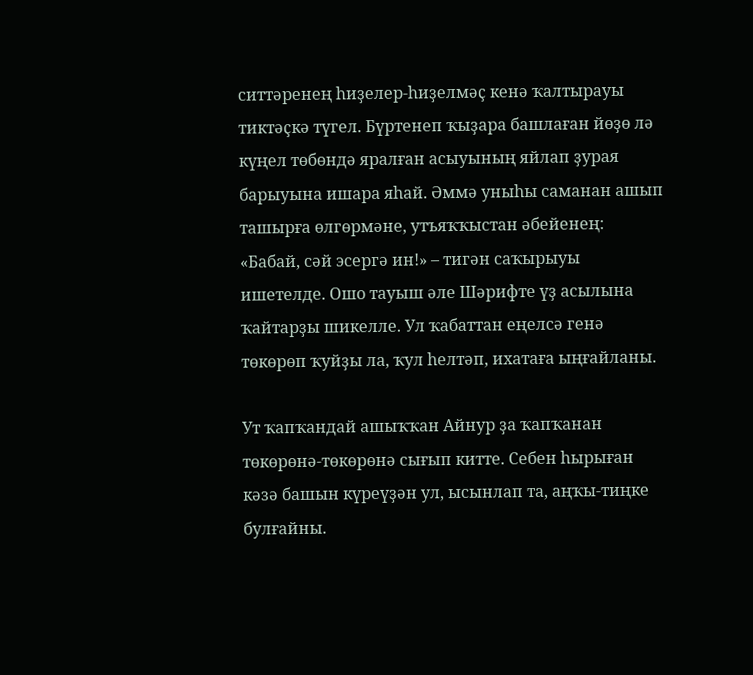ситтәренең һиҙелер-һиҙелмәҫ кенә ҡалтырауы тиктәҫкә түгел. Бүртенеп ҡыҙара башлаған йөҙө лә күңел төбөндә яралған асыуының яйлап ҙурая барыуына ишара яһай. Әммә уныһы саманан ашып ташырға өлгөрмәне, утъяҡҡыстан әбейенең: «Бабай, сәй эсергә ин!» – тигән саҡырыуы ишетелде. Ошо тауыш әле Шәрифте үҙ асылына ҡайтарҙы шикелле. Ул ҡабаттан еңелсә генә төкөрөп ҡуйҙы ла, ҡул һелтәп, ихатаға ыңғайланы.

Ут ҡапҡандай ашыҡҡан Айнур ҙа ҡапҡанан төкөрөнә-төкөрөнә сығып китте. Себен һырыған кәзә башын күреүҙән ул, ысынлап та, аңҡы-тиңке булғайны.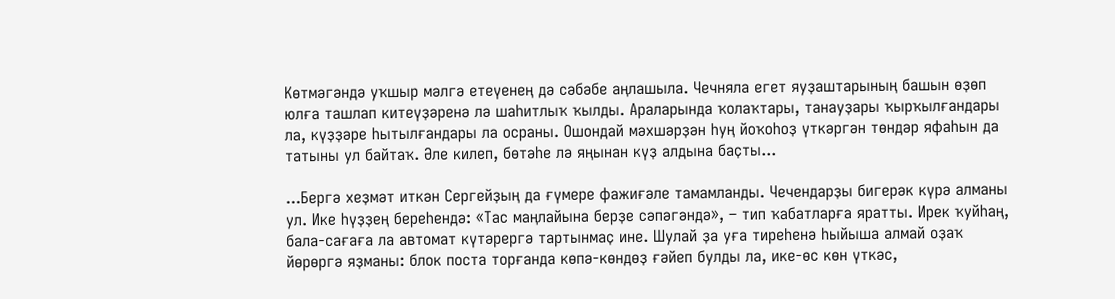Көтмәгәндә уҡшыр мәлгә етеүенең дә сәбәбе аңлашыла. Чечняла егет яуҙаштарының башын өҙөп юлға ташлап китеүҙәренә лә шаһитлыҡ ҡылды. Араларында ҡолаҡтары, танауҙары ҡырҡылғандары ла, күҙҙәре һытылғандары ла осраны. Ошондай мәхшәрҙән һуң йоҡоһоҙ үткәргән төндәр яфаһын да татыны ул байтаҡ. Әле килеп, бөтәһе лә яңынан күҙ алдына баҫты...

...Бергә хеҙмәт иткән Сергейҙың да ғүмере фажиғәле тамамланды. Чечендарҙы бигерәк күрә алманы ул. Ике һүҙҙең береһендә: «Тас маңлайына берҙе сәпәгәндә», – тип ҡабатларға яратты. Ирек ҡуйһаң, бала-сағаға ла автомат күтәрергә тартынмаҫ ине. Шулай ҙа уға тиреһенә һыйыша алмай оҙаҡ йөрөргә яҙманы: блок поста торғанда көпә-көндөҙ ғәйеп булды ла, ике-өс көн үткәс,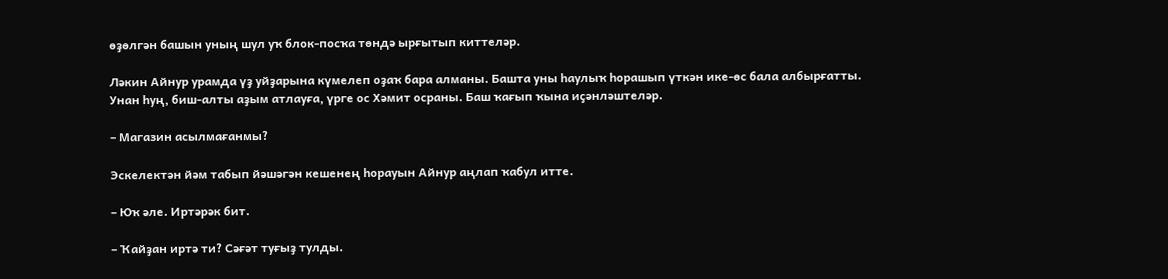өҙөлгән башын уның шул уҡ блок-посҡа төндә ырғытып киттеләр.

Ләкин Айнур урамда үҙ уйҙарына күмелеп оҙаҡ бара алманы. Башта уны һаулыҡ һорашып үткән ике-өс бала албырғатты. Унан һуң, биш-алты аҙым атлауға, үрге ос Хәмит осраны. Баш ҡағып ҡына иҫәнләштеләр.

– Магазин асылмағанмы?

Эскелектән йәм табып йәшәгән кешенең һорауын Айнур аңлап ҡабул итте.

– Юҡ әле. Иртәрәк бит.

– Ҡайҙан иртә ти? Сәғәт туғыҙ тулды.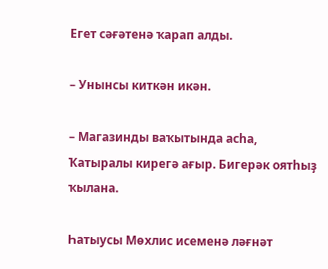Егет сәғәтенә ҡарап алды.

– Унынсы киткән икән.

– Магазинды ваҡытында асһа, Ҡатыралы кирегә ағыр. Бигерәк оятһыҙ ҡылана.

Һатыусы Мөхлис исеменә ләғнәт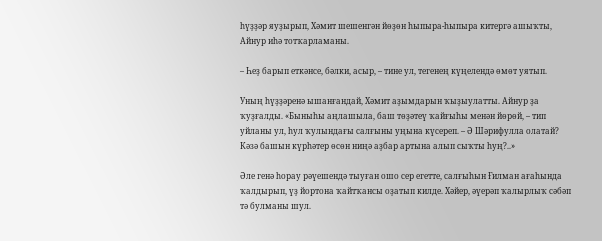һүҙҙәр яуҙырып, Хәмит шешенгән йөҙөн һыпыра-һыпыра китергә ашыҡты, Айнур иһә тотҡарламаны.

– Һеҙ барып еткәнсе, бәлки, асыр, – тине ул, тегенең күңелендә өмөт уятып.

Уның һүҙҙәренә ышанғандай, Хәмит аҙымдарын ҡыҙыулатты. Айнур ҙа ҡуҙғалды. «Быныһы аңлашыла, баш төҙәтеү ҡайғыһы менән йөрөй, – тип уйланы ул, һул ҡулындағы салғыны уңына күсереп. – Ә Шәрифулла олатай? Кәзә башын күрһәтер өсөн ниңә аҙбар артына алып сыҡты һуң?..»

Әле генә һорау рәүешендә тыуған ошо сер егетте, салғыһын Ғилман ағаһында ҡалдырып, үҙ йортона ҡайтҡансы оҙатып килде. Хәйер, әүерәп ҡалырлыҡ сәбәп тә булманы шул.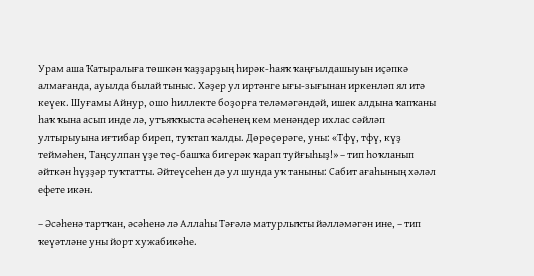Урам аша Ҡатыралыға төшкән ҡаҙҙарҙың һирәк-һаяҡ ҡаңғылдашыуын иҫәпкә алмағанда, ауылда былай тыныс. Хәҙер ул иртәнге ығы-зығынан иркенләп ял итә кеүек. Шуғамы Айнур, ошо һиллекте боҙорға теләмәгәндәй, ишек алдына ҡапҡаны һаҡ ҡына асып инде лә, утъяҡҡыста әсәһенең кем менәндер ихлас сәйләп ултырыуына иғтибар биреп, туҡтап ҡалды. Дөрөҫөрәге, уны: «Тфү, тфү, күҙ теймәһен, Таңсулпан үҙе төҫ-башҡа бигерәк ҡарап туйғыһыҙ!» – тип һоҡланып әйткән һүҙҙәр туҡтатты. Әйтеүсеһен дә ул шунда уҡ таныны: Сабит ағаһының хәләл ефете икән.

– Әсәһенә тартҡан, әсәһенә лә Аллаһы Тәғәлә матурлыҡты йәлләмәгән ине, – тип ҡеүәтләне уны йорт хужабикәһе.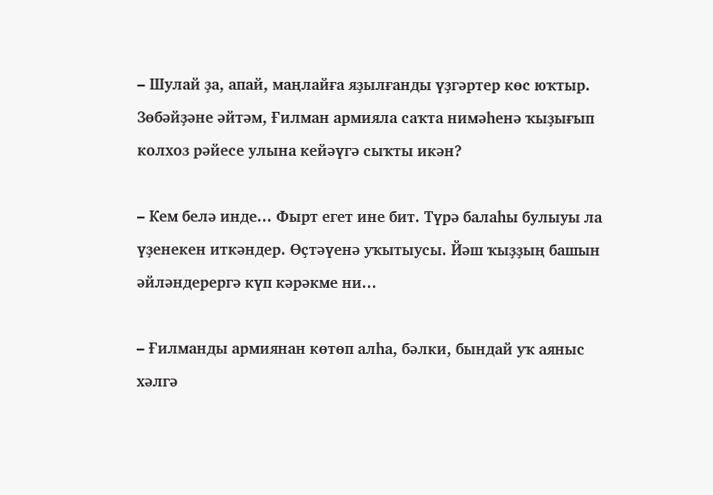– Шулай ҙа, апай, маңлайға яҙылғанды үҙгәртер көс юҡтыр. Зөбәйҙәне әйтәм, Ғилман армияла саҡта нимәһенә ҡыҙығып колхоз рәйесе улына кейәүгә сыҡты икән?

– Кем белә инде... Фырт егет ине бит. Түрә балаһы булыуы ла үҙенекен иткәндер. Өҫтәүенә уҡытыусы. Йәш ҡыҙҙың башын әйләндерергә күп кәрәкме ни...

– Ғилманды армиянан көтөп алһа, бәлки, бындай уҡ аяныс хәлгә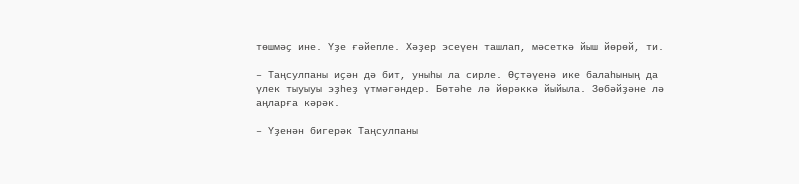төшмәҫ ине. Үҙе ғәйепле. Хәҙер эсеүен ташлап, мәсеткә йыш йөрөй, ти.

– Таңсулпаны иҫән дә бит, уныһы ла сирле. Өҫтәүенә ике балаһының да үлек тыуыуы эҙһеҙ үтмәгәндер. Бөтәһе лә йөрәккә йыйыла. Зөбәйҙәне лә аңларға кәрәк.

– Үҙенән бигерәк Таңсулпаны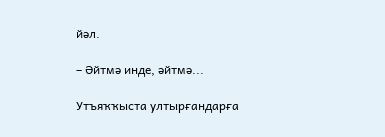йәл.

– Әйтмә инде, әйтмә...

Утъяҡҡыста ултырғандарға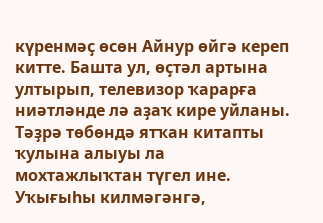күренмәҫ өсөн Айнур өйгә кереп китте. Башта ул, өҫтәл артына ултырып, телевизор ҡарарға ниәтләнде лә аҙаҡ кире уйланы. Тәҙрә төбөндә ятҡан китапты ҡулына алыуы ла мохтажлыҡтан түгел ине. Уҡығыһы килмәгәнгә,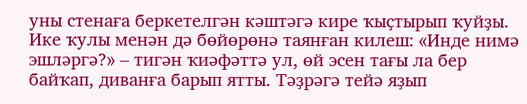уны стенаға беркетелгән кәштәгә кире ҡыҫтырып ҡуйҙы. Ике ҡулы менән дә бөйөрөнә таянған килеш: «Инде нимә эшләргә?» – тигән ҡиәфәттә ул, өй эсен тағы ла бер байҡап, диванға барып ятты. Тәҙрәгә тейә яҙып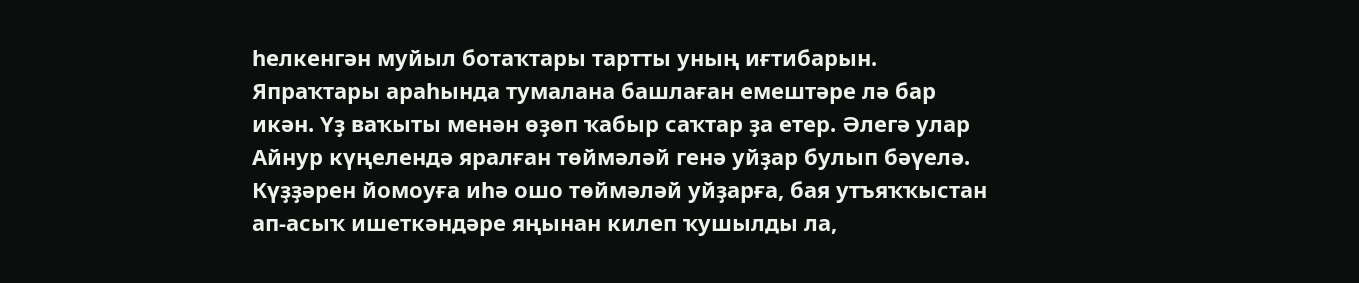һелкенгән муйыл ботаҡтары тартты уның иғтибарын. Япраҡтары араһында тумалана башлаған емештәре лә бар икән. Үҙ ваҡыты менән өҙөп ҡабыр саҡтар ҙа етер. Әлегә улар Айнур күңелендә яралған төймәләй генә уйҙар булып бәүелә. Күҙҙәрен йомоуға иһә ошо төймәләй уйҙарға, бая утъяҡҡыстан ап-асыҡ ишеткәндәре яңынан килеп ҡушылды ла,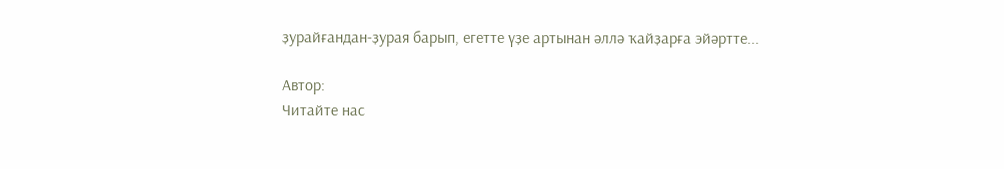ҙурайғандан-ҙурая барып, егетте үҙе артынан әллә ҡайҙарға эйәртте...

Автор:
Читайте нас